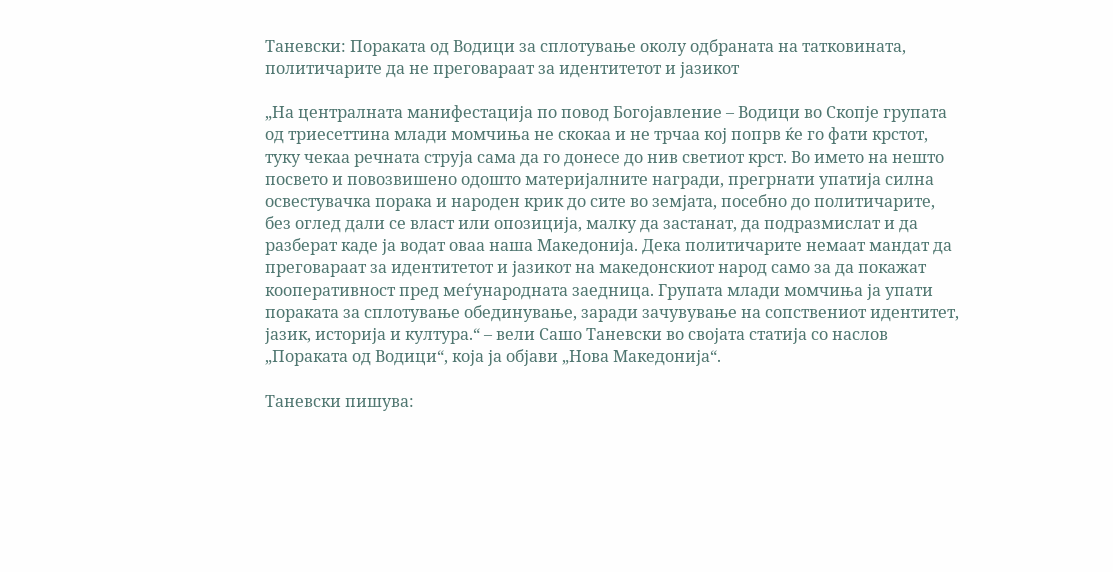Таневски: Пораката од Водици за сплотување околу одбраната на татковината, политичарите да не преговараат за идентитетот и јазикот

„На централната манифестација по повод Богојавление – Водици во Скопје групата од триесеттина млади момчиња не скокаа и не трчаа кој попрв ќе го фати крстот, туку чекаа речната струја сама да го донесе до нив светиот крст. Во името на нешто посвето и повозвишено одошто материјалните награди, прегрнати упатија силна освестувачка порака и народен крик до сите во земјата, посебно до политичарите, без оглед дали се власт или опозиција, малку да застанат, да подразмислат и да разберат каде ја водат оваа наша Македонија. Дека политичарите немаат мандат да преговараат за идентитетот и јазикот на македонскиот народ само за да покажат кооперативност пред меѓународната заедница. Групата млади момчиња ја упати пораката за сплотување обединување, заради зачувување на сопствениот идентитет, јазик, историја и култура.“ – вели Сашо Таневски во својата статија со наслов „Пораката од Водици“, која ја објави „Нова Македонија“.

Таневски пишува: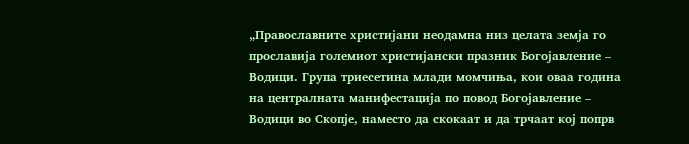„Православните христијани неодамна низ целата земја го прославија големиот христијански празник Богојавление – Водици. Група триесетина млади момчиња, кои оваа година на централната манифестација по повод Богојавление – Водици во Скопје, наместо да скокаат и да трчаат кој попрв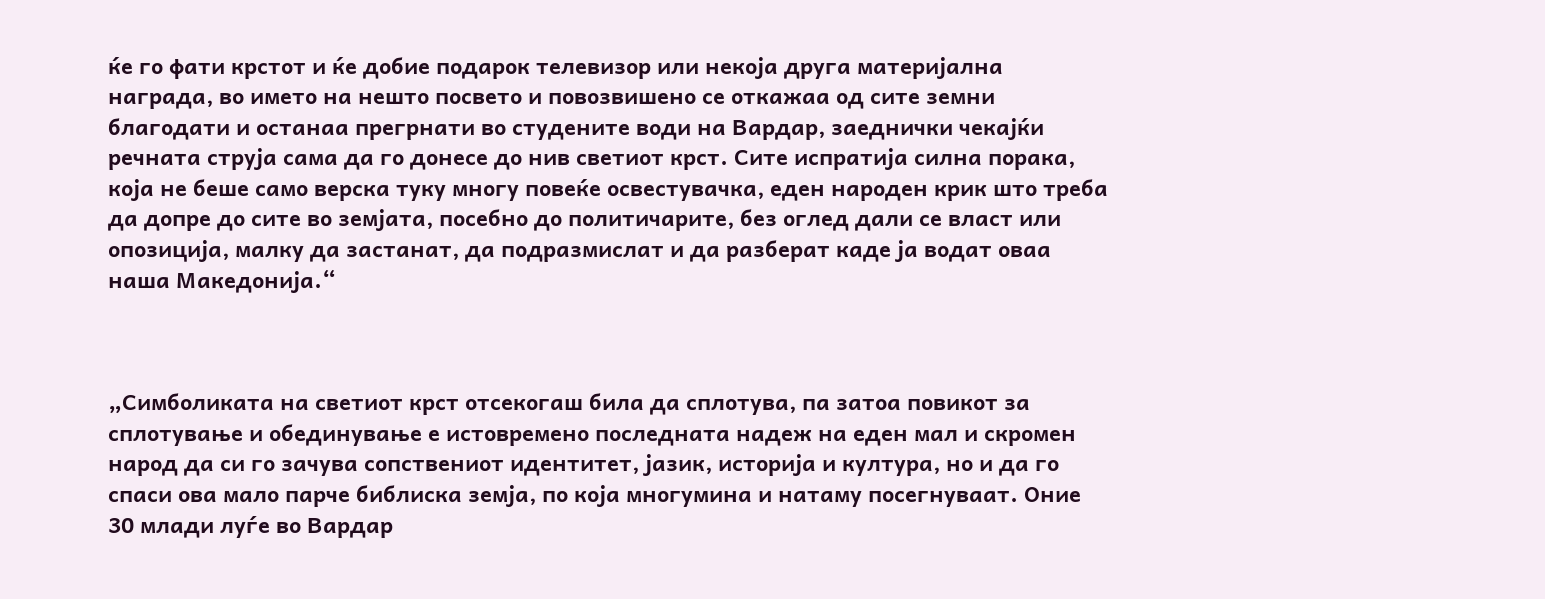ќе го фати крстот и ќе добие подарок телевизор или некоја друга материјална награда, во името на нешто посвето и повозвишено се откажаа од сите земни благодати и останаа прегрнати во студените води на Вардар, заеднички чекајќи речната струја сама да го донесе до нив светиот крст. Сите испратија силна порака, која не беше само верска туку многу повеќе освестувачка, еден народен крик што треба да допре до сите во земјата, посебно до политичарите, без оглед дали се власт или опозиција, малку да застанат, да подразмислат и да разберат каде ја водат оваа наша Македонија.“



„Симболиката на светиот крст отсекогаш била да сплотува, па затоа повикот за сплотување и обединување е истовремено последната надеж на еден мал и скромен народ да си го зачува сопствениот идентитет, јазик, историја и култура, но и да го спаси ова мало парче библиска земја, по која многумина и натаму посегнуваат. Оние 30 млади луѓе во Вардар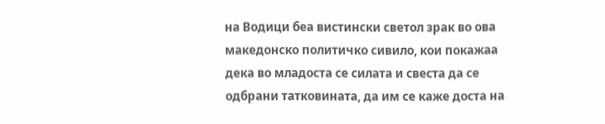на Водици беа вистински светол зрак во ова македонско политичко сивило, кои покажаа дека во младоста се силата и свеста да се одбрани татковината, да им се каже доста на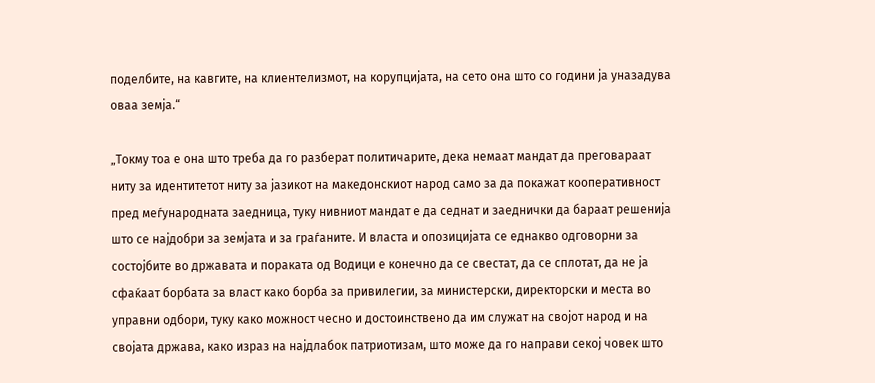поделбите, на кавгите, на клиентелизмот, на корупцијата, на сето она што со години ја уназадува оваа земја.“

„Токму тоа е она што треба да го разберат политичарите, дека немаат мандат да преговараат ниту за идентитетот ниту за јазикот на македонскиот народ само за да покажат кооперативност пред меѓународната заедница, туку нивниот мандат е да седнат и заеднички да бараат решенија што се најдобри за земјата и за граѓаните. И власта и опозицијата се еднакво одговорни за состојбите во државата и пораката од Водици е конечно да се свестат, да се сплотат, да не ја сфаќаат борбата за власт како борба за привилегии, за министерски, директорски и места во управни одбори, туку како можност чесно и достоинствено да им служат на својот народ и на својата држава, како израз на најдлабок патриотизам, што може да го направи секој човек што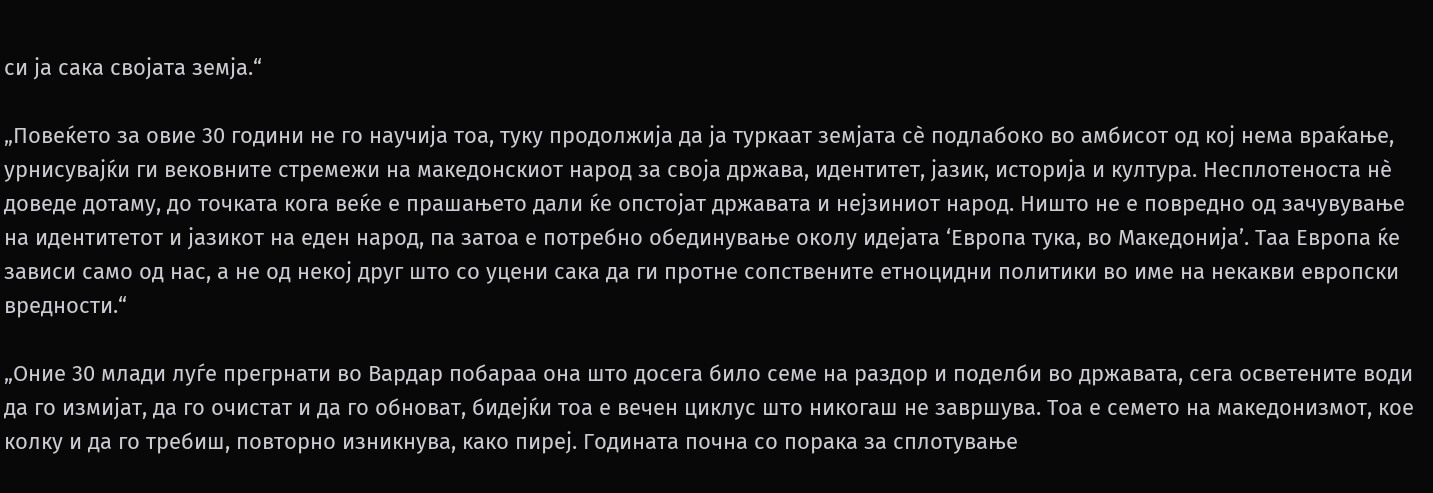си ја сака својата земја.“

„Повеќето за овие 30 години не го научија тоа, туку продолжија да ја туркаат земјата сè подлабоко во амбисот од кој нема враќање, урнисувајќи ги вековните стремежи на македонскиот народ за своја држава, идентитет, јазик, историја и култура. Несплотеноста нè доведе дотаму, до точката кога веќе е прашањето дали ќе опстојат државата и нејзиниот народ. Ништо не е повредно од зачувување на идентитетот и јазикот на еден народ, па затоа е потребно обединување околу идејата ‘Европа тука, во Македонија’. Таа Европа ќе зависи само од нас, а не од некој друг што со уцени сака да ги протне сопствените етноцидни политики во име на некакви европски вредности.“

„Оние 30 млади луѓе прегрнати во Вардар побараа она што досега било семе на раздор и поделби во државата, сега осветените води да го измијат, да го очистат и да го обноват, бидејќи тоа е вечен циклус што никогаш не завршува. Тоа е семето на македонизмот, кое колку и да го требиш, повторно изникнува, како пиреј. Годината почна со порака за сплотување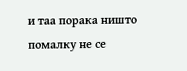и таа порака ништо помалку не се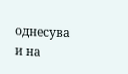однесува и на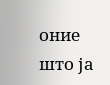оние што ја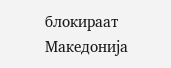блокираат Македонија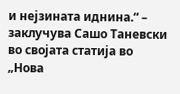и нејзината иднина.“ – заклучува Сашо Таневски во својата статија во „Нова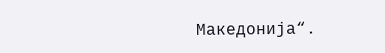Македонија“.